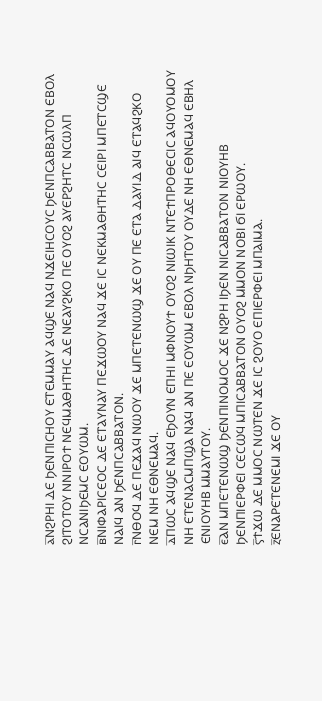ⲁ̅ⲚϨⲢⲎⲒ ⲆⲈ ϦⲈⲚⲠⲒⲤⲎⲞⲨ ⲈⲦⲈⲘⲘⲀⲨ ⲀϤϢⲈ ⲚⲀϤ ⲚϪⲈⲒⲎⲤⲞⲨⲤ ϦⲈⲚⲠⲤⲀⲂⲂⲀⲦⲞⲚ ⲈⲂⲞⲖ ϨⲒⲦⲞⲦⲞⲨ ⲚⲚⲒⲢⲞϮ ⲚⲈϤⲘⲀⲐⲎⲦⲎⲤ ⲆⲈ ⲚⲈⲀⲨϨⲔⲞ ⲠⲈ ⲞⲨⲞϨ ⲀⲨⲈⲢϨⲎⲦⲤ ⲚⲤⲰⲖⲠ ⲚⲤⲀⲚⲒϦⲈⲘⲤ ⲈⲞⲨⲰⲘ.
ⲃ̅ⲚⲒⲪⲀⲢⲒⲤⲈⲞⲤ ⲆⲈ ⲈⲦⲀⲨⲚⲀⲨ ⲠⲈϪⲰⲞⲨ ⲚⲀϤ ϪⲈ ⲒⲤ ⲚⲈⲔⲘⲀⲐⲎⲦⲎⲤ ⲤⲈⲒⲢⲒ ⲘⲠⲈⲦⲤϢⲈ ⲚⲀⲒϤ ⲀⲚ ϦⲈⲚⲠⲤⲀⲂⲂⲀⲦⲞⲚ.
ⲅ̅ⲚⲐⲞϤ ⲆⲈ ⲠⲈϪⲀϤ ⲚⲰⲞⲨ ϪⲈ ⲘⲠⲈⲦⲈⲚⲰϢ ϪⲈ ⲞⲨ ⲠⲈ ⲈⲦⲀ ⲆⲀⲨⲒⲆ ⲀⲒϤ ⲈⲦⲀϤϨⲔⲞ ⲚⲈⲘ ⲚⲎ ⲈⲐⲚⲈⲘⲀϤ.
ⲇ̅ⲠⲰⲤ ⲀϤϢⲈ ⲚⲀϤ ⲈϦⲞⲨⲚ ⲈⲠⲎⲒ ⲘⲪⲚⲞⲨϮ ⲞⲨⲞϨ ⲚⲒⲰⲒⲔ ⲚⲦⲈϮⲠⲢⲞⲐⲈⲤⲒⲤ ⲀϤⲞⲨⲞⲘⲞⲨ ⲚⲎ ⲈⲦⲈⲚⲀⲤⲘⲠϢⲀ ⲚⲀϤ ⲀⲚ ⲠⲈ ⲈⲞⲨⲰⲘ ⲈⲂⲞⲖ ⲚϦⲎⲦⲞⲨ ⲞⲨⲆⲈ ⲚⲎ ⲈⲐⲚⲈⲘⲀϤ ⲈⲂⲎⲖ ⲈⲚⲒⲞⲨⲎⲂ ⲘⲘⲀⲨⲦⲞⲨ.
ⲉ̅ⲀⲚ ⲘⲠⲈⲦⲈⲚⲰϢ ϦⲈⲚⲠⲒⲚⲞⲘⲞⲤ ϪⲈ ⲚϨⲢⲎ ⲒϦⲈⲚ ⲚⲒⲤⲀⲂⲂⲀⲦⲞⲚ ⲚⲒⲞⲨⲎⲂ ϦⲈⲚⲠⲒⲈⲢⲪⲈⲒ ⲤⲈⲤⲰϤ ⲘⲠⲒⲤⲀⲂⲂⲀⲦⲞⲚ ⲞⲨⲞϨ ⲘⲘⲞⲚ ⲚⲞⲂⲒ ϬⲒ ⲈⲢⲰⲞⲨ.
ⲋ̅ϮϪⲰ ⲆⲈ ⲘⲘⲞⲤ ⲚⲰⲦⲈⲚ ϪⲈ ⲒⲤ ϨⲞⲨⲞ ⲈⲠⲒⲈⲢⲪⲈⲒ ⲘⲠⲀⲒⲘⲀ.
ⲍ̅ⲈⲚⲀⲢⲈⲦⲈⲚⲈⲘⲒ ϪⲈ ⲞⲨ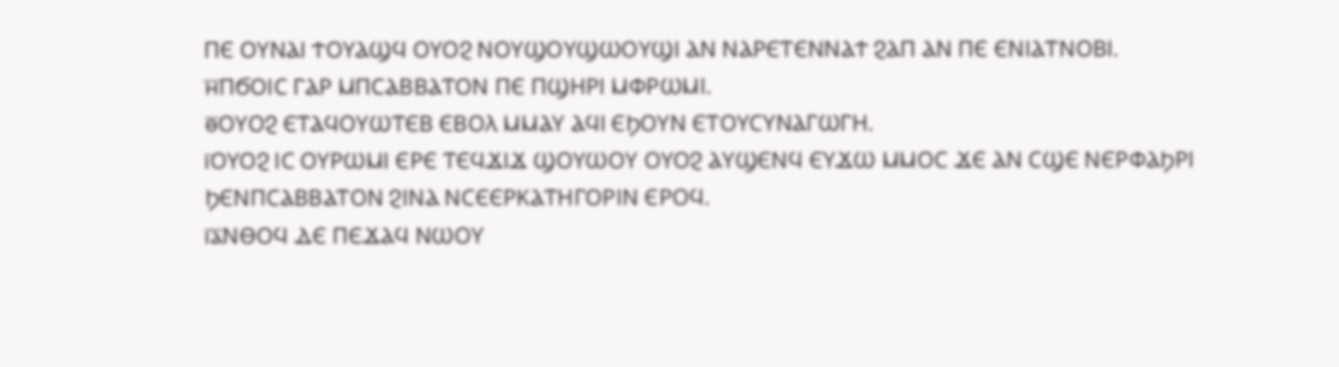ⲠⲈ ⲞⲨⲚⲀⲒ ϮⲞⲨⲀϢϤ ⲞⲨⲞϨ ⲚⲞⲨϢⲞⲨϢⲰⲞⲨϢⲒ ⲀⲚ ⲚⲀⲢⲈⲦⲈⲚⲚⲀϮ ϨⲀⲠ ⲀⲚ ⲠⲈ ⲈⲚⲒⲀⲦⲚⲞⲂⲒ.
ⲏ̅ⲠϬⲞⲒⲤ ⲄⲀⲢ ⲘⲠⲤⲀⲂⲂⲀⲦⲞⲚ ⲠⲈ ⲠϢⲎⲢⲒ ⲘⲪⲢⲰⲘⲒ.
ⲑ̅ⲞⲨⲞϨ ⲈⲦⲀϤⲞⲨⲰⲦⲈⲂ ⲈⲂⲞⲖ ⲘⲘⲀⲨ ⲀϤⲒ ⲈϦⲞⲨⲚ ⲈⲦⲞⲨⲤⲨⲚⲀⲄⲰⲄⲎ.
ⲓ̅ⲞⲨⲞϨ ⲒⲤ ⲞⲨⲢⲰⲘⲒ ⲈⲢⲈ ⲦⲈϤϪⲒϪ ϢⲞⲨⲰⲞⲨ ⲞⲨⲞϨ ⲀⲨϢⲈⲚϤ ⲈⲨϪⲰ ⲘⲘⲞⲤ ϪⲈ ⲀⲚ ⲤϢⲈ ⲚⲈⲢⲪⲀϦⲢⲒ ϦⲈⲚⲠⲤⲀⲂⲂⲀⲦⲞⲚ ϨⲒⲚⲀ ⲚⲤⲈⲈⲢⲔⲀⲦⲎⲄⲞⲢⲒⲚ ⲈⲢⲞϤ.
ⲓ̅ⲁ̅ⲚⲐⲞϤ ⲆⲈ ⲠⲈϪⲀϤ ⲚⲰⲞⲨ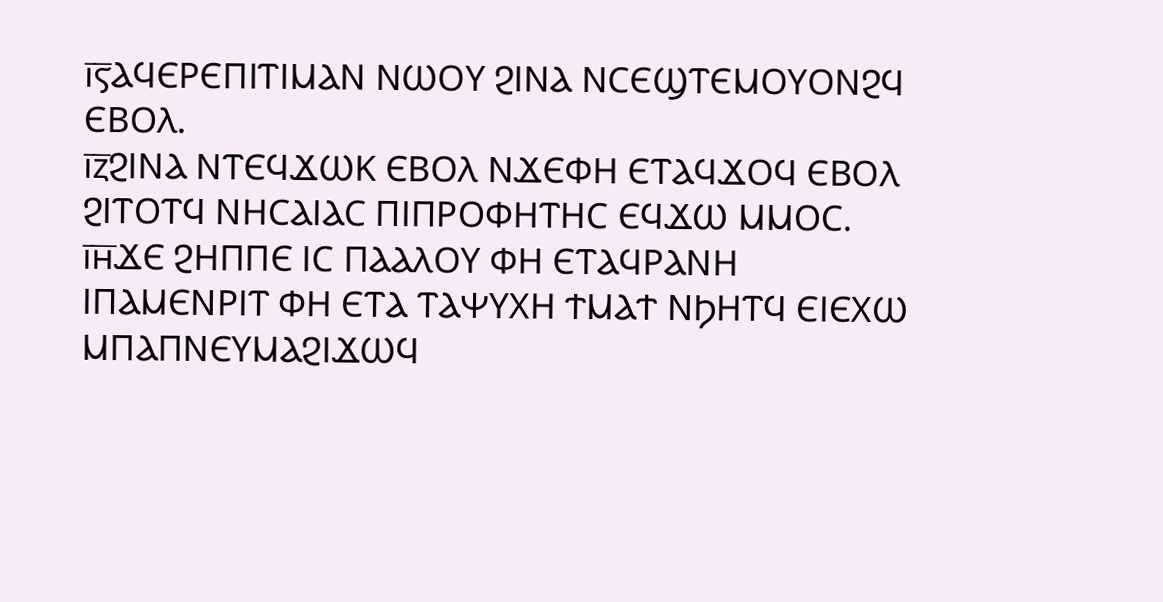ⲓ̅ⲋ̅ⲀϤⲈⲢⲈⲠⲒⲦⲒⲘⲀⲚ ⲚⲰⲞⲨ ϨⲒⲚⲀ ⲚⲤⲈϢⲦⲈⲘⲞⲨⲞⲚϨϤ ⲈⲂⲞⲖ.
ⲓ̅ⲍ̅ϨⲒⲚⲀ ⲚⲦⲈϤϪⲰⲔ ⲈⲂⲞⲖ ⲚϪⲈⲪⲎ ⲈⲦⲀϤϪⲞϤ ⲈⲂⲞⲖ ϨⲒⲦⲞⲦϤ ⲚⲎⲤⲀⲒⲀⲤ ⲠⲒⲠⲢⲞⲪⲎⲦⲎⲤ ⲈϤϪⲰ ⲘⲘⲞⲤ.
ⲓ̅ⲏ̅ϪⲈ ϨⲎⲠⲠⲈ ⲒⲤ ⲠⲀⲀⲖⲞⲨ ⲪⲎ ⲈⲦⲀϤⲢⲀⲚⲎ ⲒⲠⲀⲘⲈⲚⲢⲒⲦ ⲪⲎ ⲈⲦⲀ ⲦⲀⲮⲨⲬⲎ ϮⲘⲀϮ ⲚϦⲎⲦϤ ⲈⲒⲈⲬⲰ ⲘⲠⲀⲠⲚⲈⲨⲘⲀϨⲒϪⲰϤ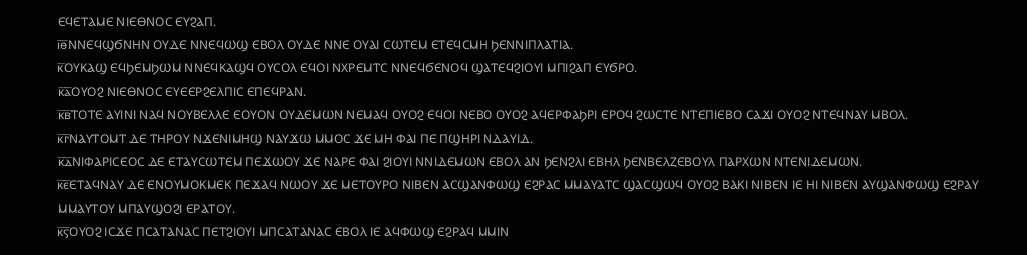ⲈϤⲈⲦⲀⲘⲈ ⲚⲒⲈⲐⲚⲞⲤ ⲈⲨϨⲀⲠ.
ⲓ̅ⲑ̅ⲚⲚⲈϤϢϬⲚⲎⲚ ⲞⲨⲆⲈ ⲚⲚⲈϤⲰϢ ⲈⲂⲞⲖ ⲞⲨⲆⲈ ⲚⲚⲈ ⲞⲨⲀⲒ ⲤⲰⲦⲈⲘ ⲈⲦⲈϤⲤⲘⲎ ϦⲈⲚⲚⲒⲠⲖⲀⲦⲒⲀ.
ⲕ̅ⲞⲨⲔⲀϢ ⲈϤϦⲈⲘϦⲰⲘ ⲚⲚⲈϤⲔⲀϢϤ ⲞⲨⲤⲞⲖ ⲈϤⲞⲒ ⲚⲬⲢⲈⲘⲦⲤ ⲚⲚⲈϤϬⲈⲚⲞϤ ϢⲀⲦⲈϤϨⲒⲞⲨⲒ ⲘⲠⲒϨⲀⲠ ⲈⲨϬⲢⲞ.
ⲕ̅ⲁ̅ⲞⲨⲞϨ ⲚⲒⲈⲐⲚⲞⲤ ⲈⲨⲈⲈⲢϨⲈⲖⲠⲒⲤ ⲈⲠⲈϤⲢⲀⲚ.
ⲕ̅ⲃ̅ⲦⲞⲦⲈ ⲀⲨⲒⲚⲒ ⲚⲀϤ ⲚⲞⲨⲂⲈⲖⲖⲈ ⲈⲞⲨⲞⲚ ⲞⲨⲆⲈⲘⲰⲚ ⲚⲈⲘⲀϤ ⲞⲨⲞϨ ⲈϤⲞⲒ ⲚⲈⲂⲞ ⲞⲨⲞϨ ⲀϤⲈⲢⲪⲀϦⲢⲒ ⲈⲢⲞϤ ϨⲰⲤⲦⲈ ⲚⲦⲈⲠⲒⲈⲂⲞ ⲤⲀϪⲒ ⲞⲨⲞϨ ⲚⲦⲈϤⲚⲀⲨ ⲘⲂⲞⲖ.
ⲕ̅ⲅ̅ⲚⲀⲨⲦⲞⲘⲦ ⲆⲈ ⲦⲎⲢⲞⲨ ⲚϪⲈⲚⲒⲘⲎϢ ⲚⲀⲨϪⲰ ⲘⲘⲞⲤ ϪⲈ ⲘⲎ ⲪⲀⲒ ⲠⲈ ⲠϢⲎⲢⲒ ⲚⲆⲀⲨⲒⲆ.
ⲕ̅ⲇ̅ⲚⲒⲪⲀⲢⲒⲤⲈⲞⲤ ⲆⲈ ⲈⲦⲀⲨⲤⲰⲦⲈⲘ ⲠⲈϪⲰⲞⲨ ϪⲈ ⲚⲀⲢⲈ ⲪⲀⲒ ϨⲒⲞⲨⲒ ⲚⲚⲒⲆⲈⲘⲰⲚ ⲈⲂⲞⲖ ⲀⲚ ϦⲈⲚϨⲖⲒ ⲈⲂⲎⲖ ϦⲈⲚⲂⲈⲖⲌⲈⲂⲞⲨⲖ ⲠⲀⲢⲬⲰⲚ ⲚⲦⲈⲚⲒⲆⲈⲘⲰⲚ.
ⲕ̅ⲉ̅ⲈⲦⲀϤⲚⲀⲨ ⲆⲈ ⲈⲚⲞⲨⲘⲞⲔⲘⲈⲔ ⲠⲈϪⲀϤ ⲚⲰⲞⲨ ϪⲈ ⲘⲈⲦⲞⲨⲢⲞ ⲚⲒⲂⲈⲚ ⲀⲤϢⲀⲚⲪⲰϢ ⲈϨⲢⲀⲤ ⲘⲘⲀⲨⲀⲦⲤ ϢⲀⲤϢⲰϤ ⲞⲨⲞϨ ⲂⲀⲔⲒ ⲚⲒⲂⲈⲚ ⲒⲈ ⲎⲒ ⲚⲒⲂⲈⲚ ⲀⲨϢⲀⲚⲪⲰϢ ⲈϨⲢⲀⲨ ⲘⲘⲀⲨⲦⲞⲨ ⲘⲠⲀⲨϢⲞϨⲒ ⲈⲢⲀⲦⲞⲨ.
ⲕ̅ⲋ̅ⲞⲨⲞϨ ⲒⲤϪⲈ ⲠⲤⲀⲦⲀⲚⲀⲤ ⲠⲈⲦϨⲒⲞⲨⲒ ⲘⲠⲤⲀⲦⲀⲚⲀⲤ ⲈⲂⲞⲖ ⲒⲈ ⲀϤⲪⲰϢ ⲈϨⲢⲀϤ ⲘⲘⲒⲚ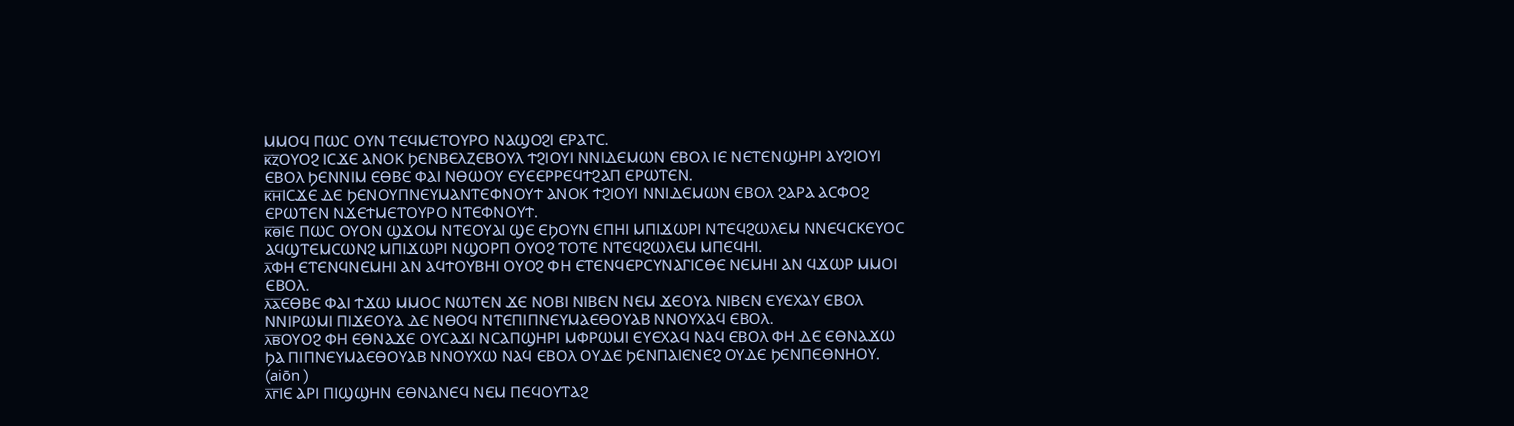ⲘⲘⲞϤ ⲠⲰⲤ ⲞⲨⲚ ⲦⲈϤⲘⲈⲦⲞⲨⲢⲞ ⲚⲀϢⲞϨⲒ ⲈⲢⲀⲦⲤ.
ⲕ̅ⲍ̅ⲞⲨⲞϨ ⲒⲤϪⲈ ⲀⲚⲞⲔ ϦⲈⲚⲂⲈⲖⲌⲈⲂⲞⲨⲖ ϮϨⲒⲞⲨⲒ ⲚⲚⲒⲆⲈⲘⲰⲚ ⲈⲂⲞⲖ ⲒⲈ ⲚⲈⲦⲈⲚϢⲎⲢⲒ ⲀⲨϨⲒⲞⲨⲒ ⲈⲂⲞⲖ ϦⲈⲚⲚⲒⲘ ⲈⲐⲂⲈ ⲪⲀⲒ ⲚⲐⲰⲞⲨ ⲈⲨⲈⲈⲢⲢⲈϤϮϨⲀⲠ ⲈⲢⲰⲦⲈⲚ.
ⲕ̅ⲏ̅ⲒⲤϪⲈ ⲆⲈ ϦⲈⲚⲞⲨⲠⲚⲈⲨⲘⲀⲚⲦⲈⲪⲚⲞⲨϮ ⲀⲚⲞⲔ ϮϨⲒⲞⲨⲒ ⲚⲚⲒⲆⲈⲘⲰⲚ ⲈⲂⲞⲖ ϨⲀⲢⲀ ⲀⲤⲪⲞϨ ⲈⲢⲰⲦⲈⲚ ⲚϪⲈϮⲘⲈⲦⲞⲨⲢⲞ ⲚⲦⲈⲪⲚⲞⲨϮ.
ⲕ̅ⲑ̅ⲒⲈ ⲠⲰⲤ ⲞⲨⲞⲚ ϢϪⲞⲘ ⲚⲦⲈⲞⲨⲀⲒ ϢⲈ ⲈϦⲞⲨⲚ ⲈⲠⲎⲒ ⲘⲠⲒϪⲰⲢⲒ ⲚⲦⲈϤϨⲰⲖⲈⲘ ⲚⲚⲈϤⲤⲔⲈⲨⲞⲤ ⲀϤϢⲦⲈⲘⲤⲰⲚϨ ⲘⲠⲒϪⲰⲢⲒ ⲚϢⲞⲢⲠ ⲞⲨⲞϨ ⲦⲞⲦⲈ ⲚⲦⲈϤϨⲰⲖⲈⲘ ⲘⲠⲈϤⲎⲒ.
ⲗ̅ⲪⲎ ⲈⲦⲈⲚϤⲚⲈⲘⲎⲒ ⲀⲚ ⲀϤϮⲞⲨⲂⲎⲒ ⲞⲨⲞϨ ⲪⲎ ⲈⲦⲈⲚϤⲈⲢⲤⲨⲚⲀⲄⲒⲤⲐⲈ ⲚⲈⲘⲎⲒ ⲀⲚ ϤϪⲰⲢ ⲘⲘⲞⲒ ⲈⲂⲞⲖ.
ⲗ̅ⲁ̅ⲈⲐⲂⲈ ⲪⲀⲒ ϮϪⲰ ⲘⲘⲞⲤ ⲚⲰⲦⲈⲚ ϪⲈ ⲚⲞⲂⲒ ⲚⲒⲂⲈⲚ ⲚⲈⲘ ϪⲈⲞⲨⲀ ⲚⲒⲂⲈⲚ ⲈⲨⲈⲬⲀⲨ ⲈⲂⲞⲖ ⲚⲚⲒⲢⲰⲘⲒ ⲠⲒϪⲈⲞⲨⲀ ⲆⲈ ⲚⲐⲞϤ ⲚⲦⲈⲠⲒⲠⲚⲈⲨⲘⲀⲈⲐⲞⲨⲀⲂ ⲚⲚⲞⲨⲬⲀϤ ⲈⲂⲞⲖ.
ⲗ̅ⲃ̅ⲞⲨⲞϨ ⲪⲎ ⲈⲐⲚⲀϪⲈ ⲞⲨⲤⲀϪⲒ ⲚⲤⲀⲠϢⲎⲢⲒ ⲘⲪⲢⲰⲘⲒ ⲈⲨⲈⲬⲀϤ ⲚⲀϤ ⲈⲂⲞⲖ ⲪⲎ ⲆⲈ ⲈⲐⲚⲀϪⲰ ϦⲀ ⲠⲒⲠⲚⲈⲨⲘⲀⲈⲐⲞⲨⲀⲂ ⲚⲚⲞⲨⲬⲰ ⲚⲀϤ ⲈⲂⲞⲖ ⲞⲨⲆⲈ ϦⲈⲚⲠⲀⲒⲈⲚⲈϨ ⲞⲨⲆⲈ ϦⲈⲚⲠⲈⲐⲚⲎⲞⲨ. (aiōn )
ⲗ̅ⲅ̅ⲒⲈ ⲀⲢⲒ ⲠⲒϢϢⲎⲚ ⲈⲐⲚⲀⲚⲈϤ ⲚⲈⲘ ⲠⲈϤⲞⲨⲦⲀϨ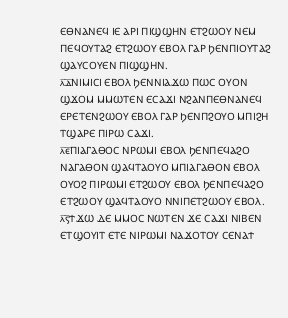ⲈⲐⲚⲀⲚⲈϤ ⲒⲈ ⲀⲢⲒ ⲠⲒϢϢⲎⲚ ⲈⲦϨⲰⲞⲨ ⲚⲈⲘ ⲠⲈϤⲞⲨⲦⲀϨ ⲈⲦϨⲰⲞⲨ ⲈⲂⲞⲖ ⲄⲀⲢ ϦⲈⲚⲠⲒⲞⲨⲦⲀϨ ϢⲀⲨⲤⲞⲨⲈⲚ ⲠⲒϢϢⲎⲚ.
ⲗ̅ⲇ̅ⲚⲒⲘⲒⲤⲒ ⲈⲂⲞⲖ ϦⲈⲚⲚⲒⲀϪⲰ ⲠⲰⲤ ⲞⲨⲞⲚ ϢϪⲞⲘ ⲘⲘⲰⲦⲈⲚ ⲈⲤⲀϪⲒ ⲚϨⲀⲚⲠⲈⲐⲚⲀⲚⲈϤ ⲈⲢⲈⲦⲈⲚϨⲰⲞⲨ ⲈⲂⲞⲖ ⲄⲀⲢ ϦⲈⲚⲠϨⲞⲨⲞ ⲘⲠⲒϨⲎ ⲦϢⲀⲢⲈ ⲠⲒⲢⲰ ⲤⲀϪⲒ.
ⲗ̅ⲉ̅ⲠⲒⲀⲄⲀⲐⲞⲤ ⲚⲢⲰⲘⲒ ⲈⲂⲞⲖ ϦⲈⲚⲠⲈϤⲀϨⲞ ⲚⲀⲄⲀⲐⲞⲚ ϢⲀϤⲦⲀⲞⲨⲞ ⲘⲠⲒⲀⲄⲀⲐⲞⲚ ⲈⲂⲞⲖ ⲞⲨⲞϨ ⲠⲒⲢⲰⲘⲒ ⲈⲦϨⲰⲞⲨ ⲈⲂⲞⲖ ϦⲈⲚⲠⲈϤⲀϨⲞ ⲈⲦϨⲰⲞⲨ ϢⲀϤⲦⲀⲞⲨⲞ ⲚⲚⲒⲠⲈⲦϨⲰⲞⲨ ⲈⲂⲞⲖ.
ⲗ̅ⲋ̅ϮϪⲰ ⲆⲈ ⲘⲘⲞⲤ ⲚⲰⲦⲈⲚ ϪⲈ ⲤⲀϪⲒ ⲚⲒⲂⲈⲚ ⲈⲦϢⲞⲨⲒⲦ ⲈⲦⲈ ⲚⲒⲢⲰⲘⲒ ⲚⲀϪⲞⲦⲞⲨ ⲤⲈⲚⲀϮ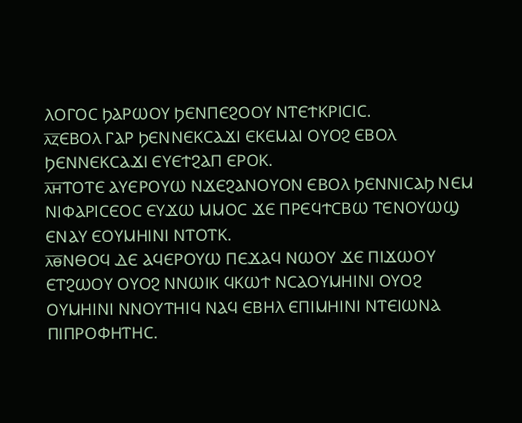ⲖⲞⲄⲞⲤ ϦⲀⲢⲰⲞⲨ ϦⲈⲚⲠⲈϨⲞⲞⲨ ⲚⲦⲈϮⲔⲢⲒⲤⲒⲤ.
ⲗ̅ⲍ̅ⲈⲂⲞⲖ ⲄⲀⲢ ϦⲈⲚⲚⲈⲔⲤⲀϪⲒ ⲈⲔⲈⲘⲀⲒ ⲞⲨⲞϨ ⲈⲂⲞⲖ ϦⲈⲚⲚⲈⲔⲤⲀϪⲒ ⲈⲨⲈϮϨⲀⲠ ⲈⲢⲞⲔ.
ⲗ̅ⲏ̅ⲦⲞⲦⲈ ⲀⲨⲈⲢⲞⲨⲰ ⲚϪⲈϨⲀⲚⲞⲨⲞⲚ ⲈⲂⲞⲖ ϦⲈⲚⲚⲒⲤⲀϦ ⲚⲈⲘ ⲚⲒⲪⲀⲢⲒⲤⲈⲞⲤ ⲈⲨϪⲰ ⲘⲘⲞⲤ ϪⲈ ⲠⲢⲈϤϮⲤⲂⲰ ⲦⲈⲚⲞⲨⲰϢ ⲈⲚⲀⲨ ⲈⲞⲨⲘⲎⲒⲚⲒ ⲚⲦⲞⲦⲔ.
ⲗ̅ⲑ̅ⲚⲐⲞϤ ⲆⲈ ⲀϤⲈⲢⲞⲨⲰ ⲠⲈϪⲀϤ ⲚⲰⲞⲨ ϪⲈ ⲠⲒϪⲰⲞⲨ ⲈⲦϨⲰⲞⲨ ⲞⲨⲞϨ ⲚⲚⲰⲒⲔ ϤⲔⲰϮ ⲚⲤⲀⲞⲨⲘⲎⲒⲚⲒ ⲞⲨⲞϨ ⲞⲨⲘⲎⲒⲚⲒ ⲚⲚⲞⲨⲦⲎⲒϤ ⲚⲀϤ ⲈⲂⲎⲖ ⲈⲠⲒⲘⲎⲒⲚⲒ ⲚⲦⲈⲒⲰⲚⲀ ⲠⲒⲠⲢⲞⲪⲎⲦⲎⲤ.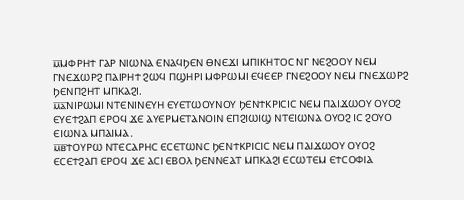ⲙ̅ⲘⲪⲢⲎϮ ⲄⲀⲢ ⲚⲒⲰⲚⲀ ⲈⲚⲀϤϦⲈⲚ ⲐⲚⲈϪⲒ ⲘⲠⲒⲔⲎⲦⲞⲤ ⲚⲄ ⲚⲈϨⲞⲞⲨ ⲚⲈⲘ ⲄⲚⲈϪⲰⲢϨ ⲠⲀⲒⲢⲎϮ ϨⲰϤ ⲠϢⲎⲢⲒ ⲘⲪⲢⲰⲘⲒ ⲈϤⲈⲈⲢ ⲄⲚⲈϨⲞⲞⲨ ⲚⲈⲘ ⲄⲚⲈϪⲰⲢϨ ϦⲈⲚⲠϨⲎⲦ ⲘⲠⲔⲀϨⲒ.
ⲙ̅ⲁ̅ⲚⲒⲢⲰⲘⲒ ⲚⲦⲈⲚⲒⲚⲈⲨⲎ ⲈⲨⲈⲦⲰⲞⲨⲚⲞⲨ ϦⲈⲚϮⲔⲢⲒⲤⲒⲤ ⲚⲈⲘ ⲠⲀⲒϪⲰⲞⲨ ⲞⲨⲞϨ ⲈⲨⲈϮϨⲀⲠ ⲈⲢⲞϤ ϪⲈ ⲀⲨⲈⲢⲘⲈⲦⲀⲚⲞⲒⲚ ⲈⲠϨⲒⲰⲒϢ ⲚⲦⲈⲒⲰⲚⲀ ⲞⲨⲞϨ ⲒⲤ ϨⲞⲨⲞ ⲈⲒⲰⲚⲀ ⲘⲠⲀⲒⲘⲀ.
ⲙ̅ⲃ̅ϮⲞⲨⲢⲰ ⲚⲦⲈⲤⲀⲢⲎⲤ ⲈⲤⲈⲦⲰⲚⲤ ϦⲈⲚϮⲔⲢⲒⲤⲒⲤ ⲚⲈⲘ ⲠⲀⲒϪⲰⲞⲨ ⲞⲨⲞϨ ⲈⲤⲈϮϨⲀⲠ ⲈⲢⲞϤ ϪⲈ ⲀⲤⲒ ⲈⲂⲞⲖ ϦⲈⲚⲚⲈⲀⲦ ⲘⲠⲔⲀϨⲒ ⲈⲤⲰⲦⲈⲘ ⲈϮⲤⲞⲪⲒⲀ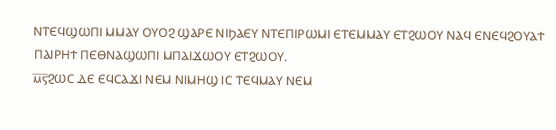ⲚⲦⲈϤϢⲰⲠⲒ ⲘⲘⲀⲨ ⲞⲨⲞϨ ϢⲀⲢⲈ ⲚⲒϦⲀⲈⲨ ⲚⲦⲈⲠⲒⲢⲰⲘⲒ ⲈⲦⲈⲘⲘⲀⲨ ⲈⲦϨⲰⲞⲨ ⲚⲀϤ ⲈⲚⲈϤϨⲞⲨⲀϮ ⲠⲀⲒⲢⲎϮ ⲠⲈⲐⲚⲀϢⲰⲠⲒ ⲘⲠⲀⲒϪⲰⲞⲨ ⲈⲦϨⲰⲞⲨ.
ⲙ̅ⲋ̅ϨⲰⲤ ⲆⲈ ⲈϤⲤⲀϪⲒ ⲚⲈⲘ ⲚⲒⲘⲎϢ ⲒⲤ ⲦⲈϤⲘⲀⲨ ⲚⲈⲘ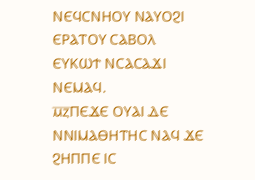ⲚⲈϤⲤⲚⲎⲞⲨ ⲚⲀⲨⲞϨⲒ ⲈⲢⲀⲦⲞⲨ ⲤⲀⲂⲞⲖ ⲈⲨⲔⲰϮ ⲚⲤⲀⲤⲀϪⲒ ⲚⲈⲘⲀϤ.
ⲙ̅ⲍ̅ⲠⲈϪⲈ ⲞⲨⲀⲒ ⲆⲈ ⲚⲚⲒⲘⲀⲐⲎⲦⲎⲤ ⲚⲀϤ ϪⲈ ϨⲎⲠⲠⲈ ⲒⲤ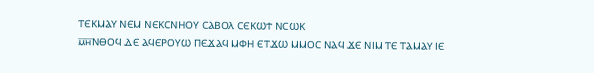ⲦⲈⲔⲘⲀⲨ ⲚⲈⲘ ⲚⲈⲔⲤⲚⲎⲞⲨ ⲤⲀⲂⲞⲖ ⲤⲈⲔⲰϮ ⲚⲤⲰⲔ
ⲙ̅ⲏ̅ⲚⲐⲞϤ ⲆⲈ ⲀϤⲈⲢⲞⲨⲰ ⲠⲈϪⲀϤ ⲘⲪⲎ ⲈⲦϪⲰ ⲘⲘⲞⲤ ⲚⲀϤ ϪⲈ ⲚⲒⲘ ⲦⲈ ⲦⲀⲘⲀⲨ ⲒⲈ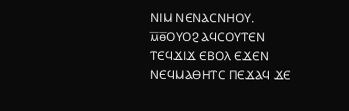ⲚⲒⲘ ⲚⲈⲚⲀⲤⲚⲎⲞⲨ.
ⲙ̅ⲑ̅ⲞⲨⲞϨ ⲀϤⲤⲞⲨⲦⲈⲚ ⲦⲈϤϪⲒϪ ⲈⲂⲞⲖ ⲈϪⲈⲚ ⲚⲈϤⲘⲀⲐⲎⲦⲤ ⲠⲈϪⲀϤ ϪⲈ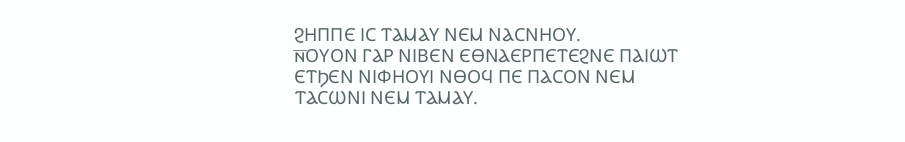ϨⲎⲠⲠⲈ ⲒⲤ ⲦⲀⲘⲀⲨ ⲚⲈⲘ ⲚⲀⲤⲚⲎⲞⲨ.
ⲛ̅ⲞⲨⲞⲚ ⲄⲀⲢ ⲚⲒⲂⲈⲚ ⲈⲐⲚⲀⲈⲢⲠⲈⲦⲈϨⲚⲈ ⲠⲀⲒⲰⲦ ⲈⲦϦⲈⲚ ⲚⲒⲪⲎⲞⲨⲒ ⲚⲐⲞϤ ⲠⲈ ⲠⲀⲤⲞⲚ ⲚⲈⲘ ⲦⲀⲤⲰⲚⲒ ⲚⲈⲘ ⲦⲀⲘⲀⲨ.